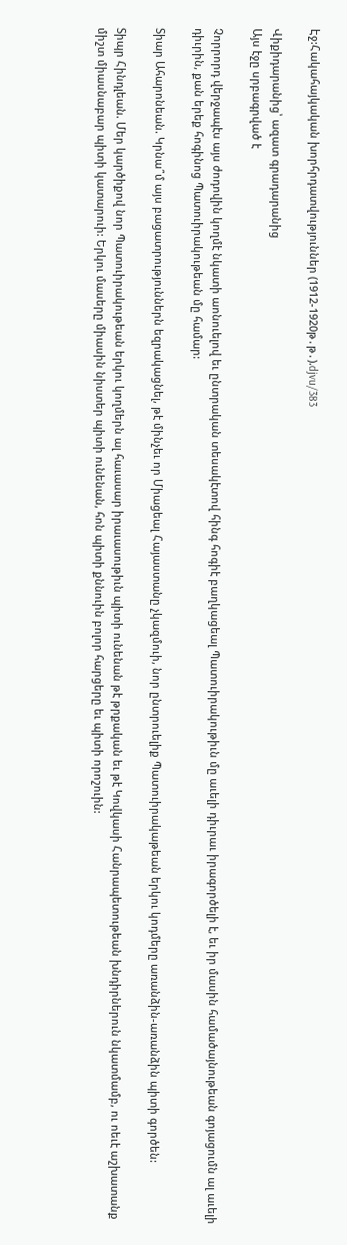Էջ:Հակահայկական խորհրդատվություններ (1912-1920թ․թ․).djvu/383

Վիքիդարանից՝ ազատ գրադարանից
Այս էջը սրբագրված է

Չորրորդ վերջապէս այս ժոդովին կողմէ նկատի աոնուելով եւ ընտրական տեսակէտով հինգ հոգիէ բաղկացեալ Պատուիրակութիւն մը աւելի դիւրաւ իրագործելի է, եւ իր մասին համածայնութեան գոյացումն ալ աւելի դիւրին, քան երեք հոգինոց Պատուիրակութեան մը համար:

Տիար Ահարոնեան. Կրնա՞մ այս բացատրություններն եզրակացնել, թէ մինչեւ որ Միացեալ Հայաստանը չկազմուի, նոր ընտրուելիք Պատուիրակաթեան երկու կոդմերը առանձին-առանձին պիտի գործեն:

Տիպր Հինդլեան. Մեր կարծիքով նոր Պատուիրակութեան երկու կողմերն ալ հաւասար իրաւասութիւն պիտի ունենան թէ թրքական եւ թէ Կովկասի Հանրապետութեան խնդիրներուն նկատմամբ, ու ոեւէ աշխատանք միշտ միասնաբար պիտի կատարուի: Երկու մասերը միասին նիստեր պիտի ունենան, հոն պիտի քննուին բոլոր հարցերը եւ պիտի որոշուին: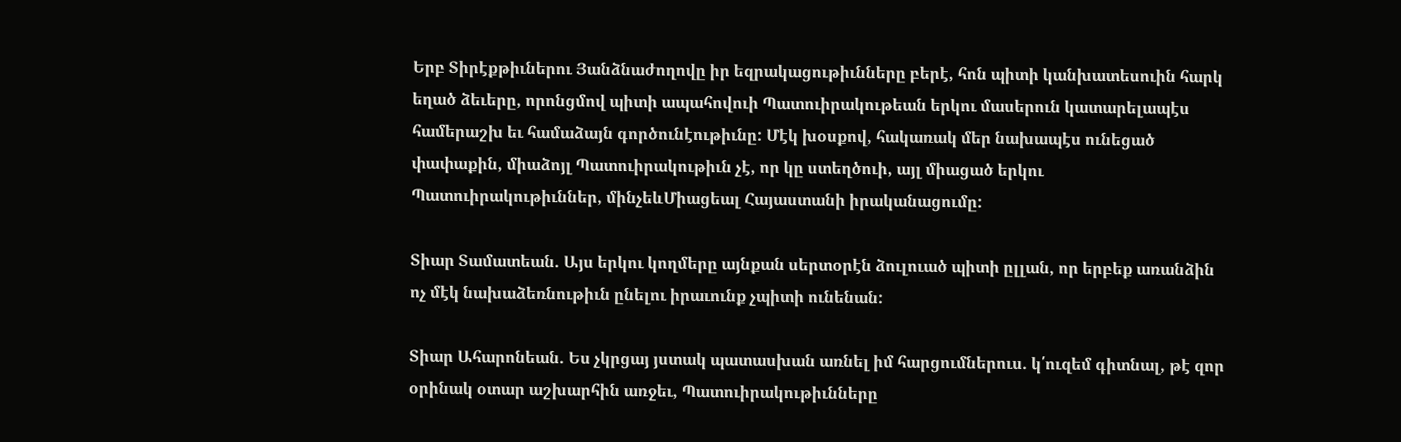Երբ Տիրէքթիւներու Յանձնաժողովը իր եզրակացութիւնները բերէ, հոն պիտի կանխատեսուին հարկ եղած ձեւերը, որոնցմով պիտի ապահովուի Պատուիրակութեան երկու մասերուն կատարելապէս համերաշխ եւ համաձայն գործունէութիւնը: Մէկ խօսքով, հակառակ մեր նախապէս ունեցած փափաքին, միաձոյլ Պատուիրակութիւն չէ, որ կը ստեղծուի, այլ միացած երկու Պատուիրակութիւններ, մինչեևՄիացեալ Հայաստանի իրականացումը:

Տիար Տամատեան. Այս երկու կողմերը այնքան սերտօրէն ձուլուած պիտի ըլլան, որ երբեք առանձին ոչ մէկ նախաձեռնութիւն ընելու իրաւունք չպիտի ունենան:

Տիար Ահարոնեան. Ես չկրցայ յստակ պատասխան առնել իմ հարցումներուս. կ՛ուզեմ գիտնալ, թէ զոր օրինակ օտար աշխարհին առջեւ, Պատուիրակութիւնները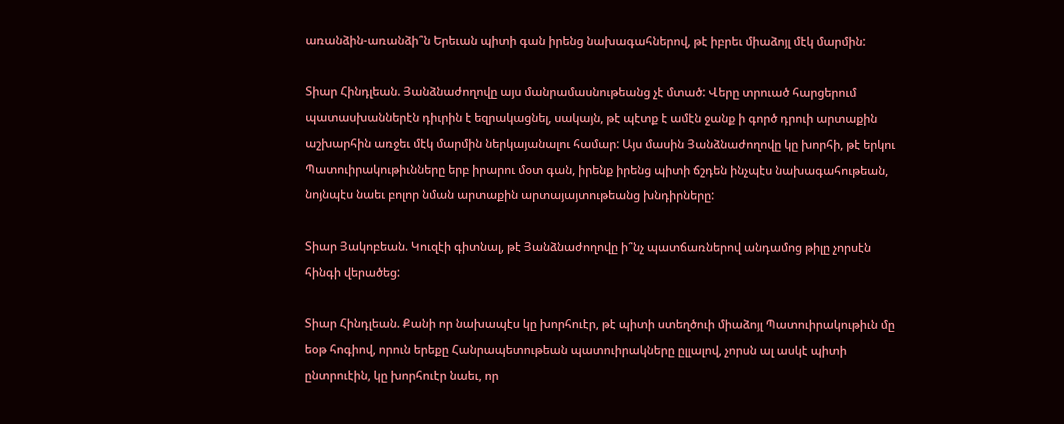առանձին-առանձի՞ն Երեւան պիտի գան իրենց նախագահներով, թէ իբրեւ միաձոյլ մէկ մարմին:

Տիար Հինդլեան. Յանձնաժողովը այս մանրամասնութեանց չէ մտած: Վերը տրուած հարցերում պատասխաններէն դիւրին է եզրակացնել, սակայն, թէ պէտք է ամէն ջանք ի գործ դրուի արտաքին աշխարհին առջեւ մէկ մարմին ներկայանալու համար: Այս մասին Յանձնաժողովը կը խորհի, թէ երկու Պատուիրակութիւնները երբ իրարու մօտ գան, իրենք իրենց պիտի ճշդեն ինչպէս նախագահութեան, նոյնպէս նաեւ բոլոր նման արտաքին արտայայտութեանց խնդիրները:

Տիար Յակոբեան. Կուզէի գիտնալ, թէ Յանձնաժողովը ի՞նչ պատճառներով անդամոց թիլը չորսէն հինգի վերածեց:

Տիար Հինդլեան. Քանի որ նախապէս կը խորհուէր, թէ պիտի ստեղծուի միաձոյլ Պատուիրակութիւն մը եօթ հոգիով, որուն երեքը Հանրապետութեան պատուիրակները ըլլալով, չորսն ալ ասկէ պիտի ընտրուէին, կը խորհուէր նաեւ, որ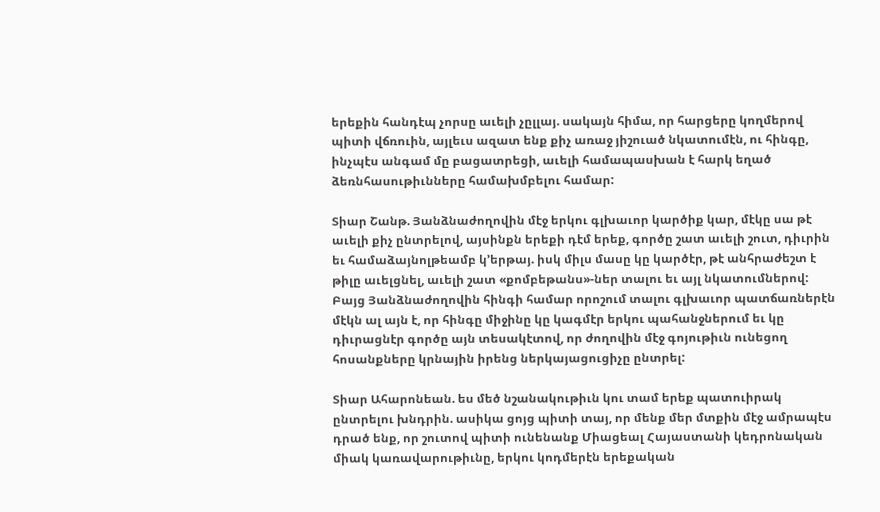երեքին հանդէպ չորսը աւելի չըլլայ. սակայն հիմա, որ հարցերը կողմերով պիտի վճռուին, այլեւս ազատ ենք քիչ առաջ յիշուած նկատումէն, ու հինգը, ինչպէս անգամ մը բացատրեցի, աւելի համապասխան է հարկ եղած ձեռնհասութիւնները համախմբելու համար:

Տիար Շանթ. Յանձնաժողովին մէջ երկու գլխաւոր կարծիք կար, մէկը սա թէ աւելի քիչ ընտրելով, այսինքն երեքի դէմ երեք, գործը շատ աւելի շուտ, դիւրին եւ համաձայնոլթեամբ կ՚երթայ. իսկ միլս մասը կը կարծէր, թէ անհրաժեշտ է թիլը աւելցնել, աւելի շատ «քոմբեթանս»-ներ տալու եւ այլ նկատումներով: Բայց Յանձնաժողովին հինգի համար որոշում տալու գլխաւոր պատճառներէն մէկն ալ այն է, որ հինգը միջինը կը կագմէր երկու պահանջներում եւ կը դիւրացնէր գործը այն տեսակէտով, որ ժողովին մէջ գոյութիւն ունեցող հոսանքները կրնային իրենց ներկայացուցիչը ընտրել:

Տիար Ահարոնեան. ես մեծ նշանակութիւն կու տամ երեք պատուիրակ ընտրելու խնդրին. ասիկա ցոյց պիտի տայ, որ մենք մեր մտքին մէջ ամրապէս դրած ենք, որ շուտով պիտի ունենանք Միացեալ Հայաստանի կեդրոնական միակ կառավարութիւնը, երկու կոդմերէն երեքական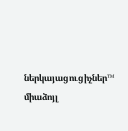ներկայացուցիչներ™ միաձոյլ